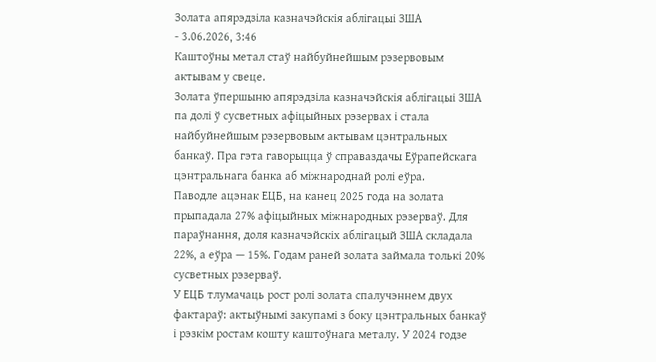Золата апярэдзіла казначэйскія аблігацыі ЗША
- 3.06.2026, 3:46
Каштоўны метал стаў найбуйнейшым рэзервовым актывам у свеце.
Золата ўпершыню апярэдзіла казначэйскія аблігацыі ЗША па долі ў сусветных афіцыйных рэзервах і стала найбуйнейшым рэзервовым актывам цэнтральных банкаў. Пра гэта гаворыцца ў справаздачы Еўрапейскага цэнтральнага банка аб міжнароднай ролі еўра.
Паводле ацэнак ЕЦБ, на канец 2025 года на золата прыпадала 27% афіцыйных міжнародных рэзерваў. Для параўнання, доля казначэйскіх аблігацый ЗША складала 22%, а еўра — 15%. Годам раней золата займала толькі 20% сусветных рэзерваў.
У ЕЦБ тлумачаць рост ролі золата спалучэннем двух фактараў: актыўнымі закупамі з боку цэнтральных банкаў і рэзкім ростам кошту каштоўнага металу. У 2024 годзе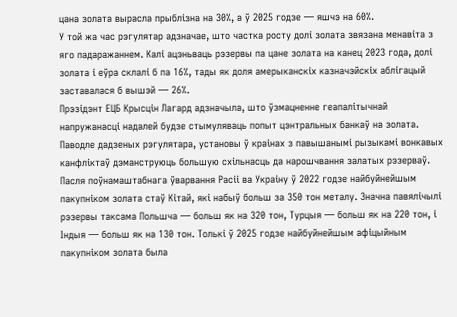цана золата вырасла прыблізна на 30%, а ў 2025 годзе — яшчэ на 60%.
У той жа час рэгулятар адзначае, што частка росту долі золата звязана менавіта з яго падаражаннем. Калі ацэньваць рэзервы па цане золата на канец 2023 года, долі золата і еўра склалі б па 16%, тады як доля амерыканскіх казначэйскіх аблігацый заставалася б вышэй — 26%.
Прэзідэнт ЕЦБ Крысцін Лагард адзначыла, што ўзмацненне геапалітычнай напружанасці надалей будзе стымуляваць попыт цэнтральных банкаў на золата. Паводле дадзеных рэгулятара, установы ў краінах з павышанымі рызыкамі вонкавых канфліктаў дэманструюць большую схільнасць да нарошчвання залатых рэзерваў.
Пасля поўнамаштабнага ўварвання Расіі ва Украіну ў 2022 годзе найбуйнейшым пакупніком золата стаў Кітай, які набыў больш за 350 тон металу. Значна павялічылі рэзервы таксама Польшча — больш як на 320 тон, Турцыя — больш як на 220 тон, і Індыя — больш як на 130 тон. Толькі ў 2025 годзе найбуйнейшым афіцыйным пакупніком золата была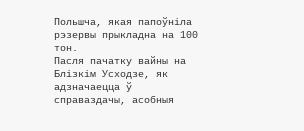Польшча, якая папоўніла рэзервы прыкладна на 100 тон.
Пасля пачатку вайны на Блізкім Усходзе, як адзначаецца ў справаздачы, асобныя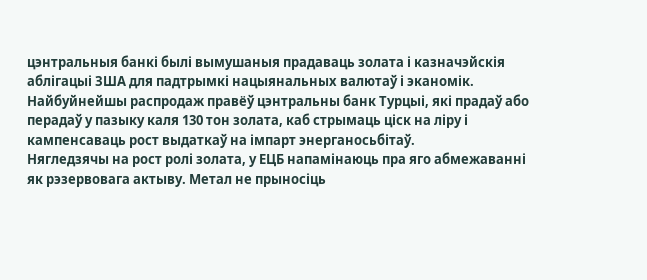цэнтральныя банкі былі вымушаныя прадаваць золата і казначэйскія аблігацыі ЗША для падтрымкі нацыянальных валютаў і эканомік. Найбуйнейшы распродаж правёў цэнтральны банк Турцыі, які прадаў або перадаў у пазыку каля 130 тон золата, каб стрымаць ціск на ліру і кампенсаваць рост выдаткаў на імпарт энерганосьбітаў.
Нягледзячы на рост ролі золата, у ЕЦБ напамінаюць пра яго абмежаванні як рэзервовага актыву. Метал не прыносіць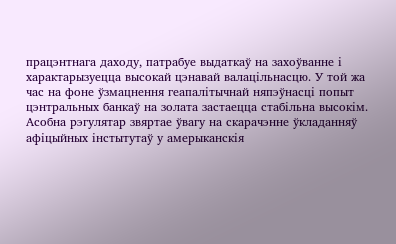працэнтнага даходу, патрабуе выдаткаў на захоўванне і характарызуецца высокай цэнавай валацільнасцю. У той жа час на фоне ўзмацнення геапалітычнай няпэўнасці попыт цэнтральных банкаў на золата застаецца стабільна высокім.
Асобна рэгулятар звяртае ўвагу на скарачэнне ўкладанняў афіцыйных інстытутаў у амерыканскія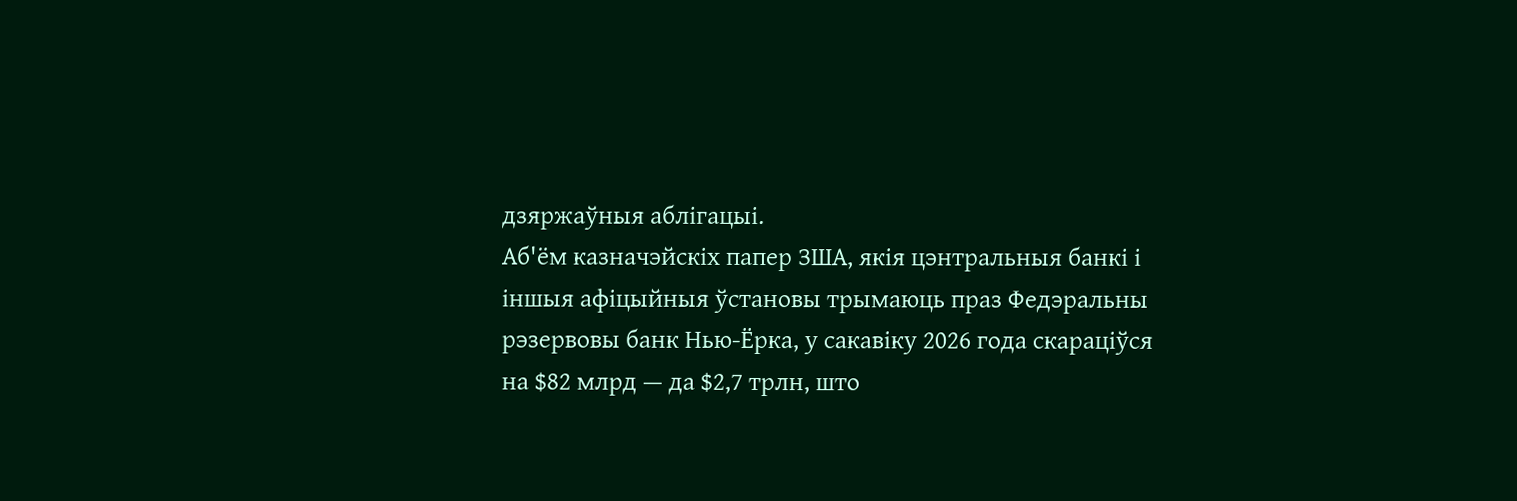дзяржаўныя аблігацыі.
Аб'ём казначэйскіх папер ЗША, якія цэнтральныя банкі і іншыя афіцыйныя ўстановы трымаюць праз Федэральны рэзервовы банк Нью-Ёрка, у сакавіку 2026 года скараціўся на $82 млрд — да $2,7 трлн, што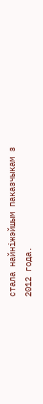стала найніжэйшым паказчыкам з 2012 года.